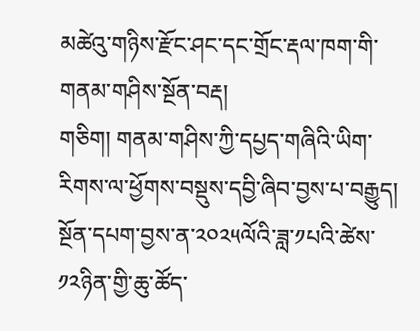མཚེའུ་གཉིས་རྫོང་ཤང་དང་གྲོང་རྡལ་ཁག་གི་གནམ་གཤིས་སྔོན་བརྡ།
གཅིག། གནམ་གཤིས་ཀྱི་དཔྱད་གཞིའི་ཡིག་རིགས་ལ་ཕྱོགས་བསྡུས་དབྱི་ཞིབ་བྱས་པ་བརྒྱུད།
སྔོན་དཔག་བྱས་ན་༢༠༢༥ལོའི་ཟླ་༡པའི་ཚེས་༡༢ཉིན་གྱི་ཆུ་ཚོད་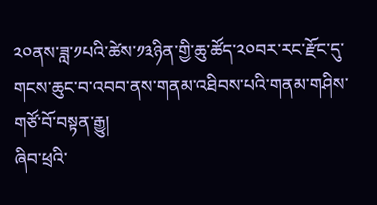༢༠ནས་ཟླ་༡པའི་ཚེས་༡༣ཉིན་གྱི་ཆུ་ཚོད་༢༠བར་རང་རྫོང་དུ་གངས་ཆུང་བ་འབབ་ནས་གནམ་འཐིབས་པའི་གནམ་གཤིས་གཙོ་བོ་བསྟན་རྒྱུ།
ཞིབ་ཕྲའི་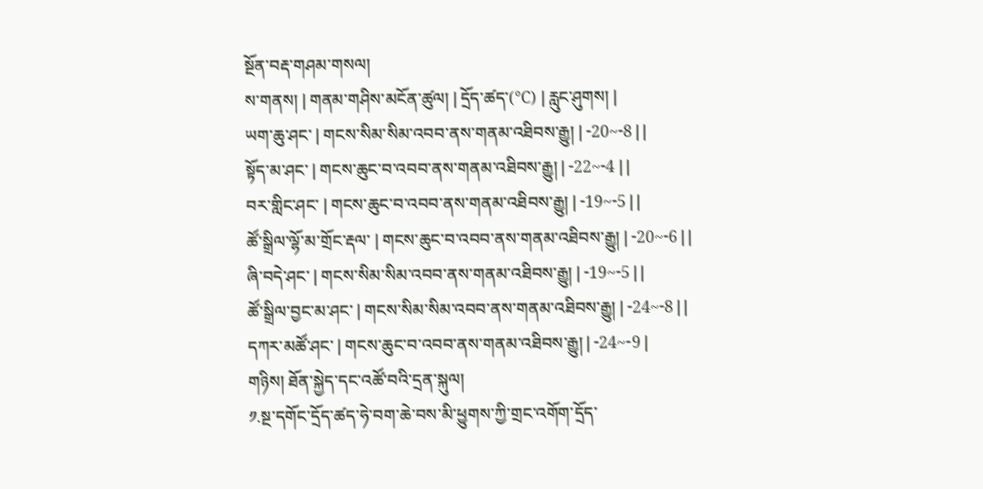སྔོན་བརྡ་གཤམ་གསལ།
ས་གནས། | གནམ་གཤིས་མངོན་ཚུལ། | དྲོད་ཚད་(℃) | རླུང་ཤུགས། |
ཡག་ཆུ་ཤང་ | གངས་སིམ་སིམ་འབབ་ནས་གནམ་འཐིབས་རྒྱུ། | -20~-8 | |
སྟོད་མ་ཤང་ | གངས་ཆུང་བ་འབབ་ནས་གནམ་འཐིབས་རྒྱུ། | -22~-4 | |
བར་གླིང་ཤང་ | གངས་ཆུང་བ་འབབ་ནས་གནམ་འཐིབས་རྒྱུ། | -19~-5 | |
ཚོ་སྒྲིལ་ལྷོ་མ་གྲོང་རྡལ་ | གངས་ཆུང་བ་འབབ་ནས་གནམ་འཐིབས་རྒྱུ། | -20~-6 | |
ཞི་བདེ་ཤང་ | གངས་སིམ་སིམ་འབབ་ནས་གནམ་འཐིབས་རྒྱུ། | -19~-5 | |
ཚོ་སྒྲིལ་བྱང་མ་ཤང་ | གངས་སིམ་སིམ་འབབ་ནས་གནམ་འཐིབས་རྒྱུ། | -24~-8 | |
དཀར་མཚོ་ཤང་ | གངས་ཆུང་བ་འབབ་ནས་གནམ་འཐིབས་རྒྱུ། | -24~-9 |
གཉིས། ཐོན་སྐྱེད་དང་འཚོ་བའི་དྲན་སྐུལ།
༡.སྔ་དགོང་དྲོད་ཚད་ཧེ་བག་ཆེ་བས་མི་ཕྱུགས་ཀྱི་གྲང་འགོག་དྲོད་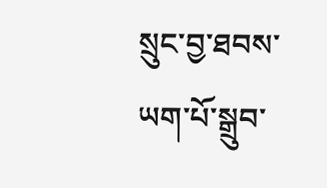སྲུང་བྱ་ཐབས་ཡག་པོ་སྒྲུབ་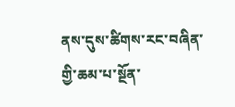ནས་དུས་ཚིགས་རང་བཞིན་གྱི་ཆམ་པ་སྔོན་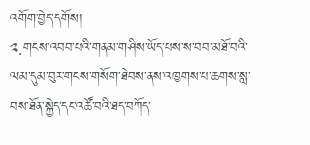འགོག་བྱེད་དགོས།
༢.གངས་འབབ་པའི་གནམ་གཤིས་ཡོད་པས་ས་བབ་མཐོ་བའི་ལམ་དུམ་བུར་གངས་གསོག་ཐེབས་ནས་འཁྱགས་པ་ཆགས་སླ་བས་ཐོན་སྐྱེད་དང་འཚོ་བའི་ཐད་བཀོད་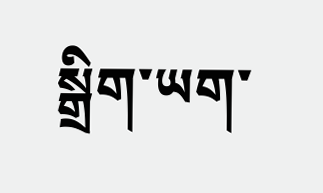སྒྲིག་ཡག་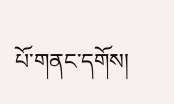པོ་གནང་དགོས།